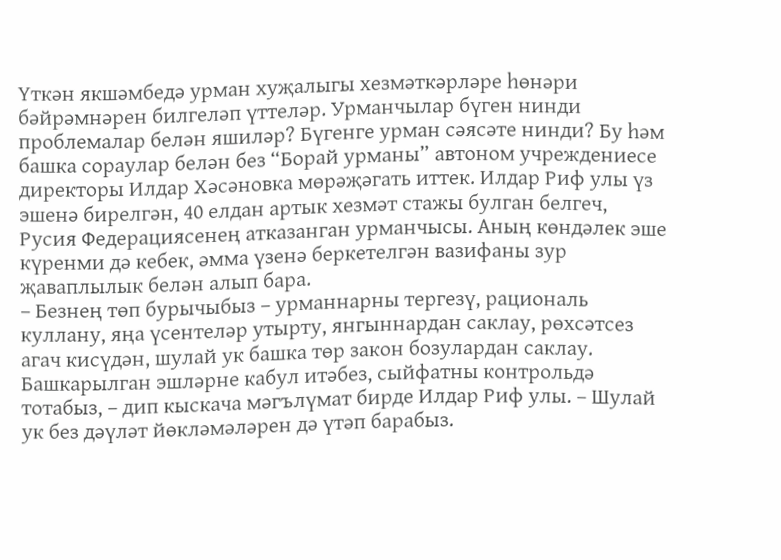Үткән якшәмбедә урман хуҗалыгы хезмәткәрләре һөнәри бәйрәмнәрен билгеләп үттеләр. Урманчылар бүген нинди проблемалар белән яшиләр? Бүгенге урман сәясәте нинди? Бу һәм башка сораулар белән без “Борай урманы” автоном учреждениесе директоры Илдар Хәсәновка мөрәҗәгать иттек. Илдар Риф улы үз эшенә бирелгән, 40 елдан артык хезмәт стажы булган белгеч, Русия Федерациясенең атказанган урманчысы. Аның көндәлек эше күренми дә кебек, әмма үзенә беркетелгән вазифаны зур җаваплылык белән алып бара.
– Безнең төп бурычыбыз – урманнарны тергезү, рациональ куллану, яңа үсентеләр утырту, янгыннардан саклау, рөхсәтсез агач кисүдән, шулай ук башка төр закон бозулардан саклау. Башкарылган эшләрне кабул итәбез, сыйфатны контрольдә тотабыз, – дип кыскача мәгълүмат бирде Илдар Риф улы. – Шулай ук без дәүләт йөкләмәләрен дә үтәп барабыз.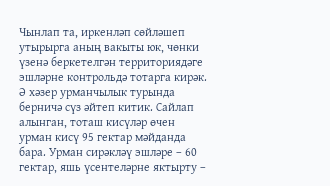Чынлап та, иркенләп сөйләшеп утырырга аның вакыты юк, чөнки үзенә беркетелгән территориядәге эшләрне контрольдә тотарга кирәк.
Ә хәзер урманчылык турында берничә сүз әйтеп китик. Сайлап алынган, тоташ кисүләр өчен урман кисү 95 гектар мәйданда бара. Урман сирәкләү эшләре – 60 гектар, яшь үсентеләрне яктырту –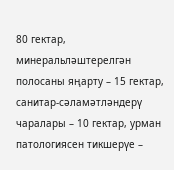80 гектар, минеральләштерелгән полосаны яңарту – 15 гектар, санитар-сәламәтләндерү чаралары – 10 гектар, урман патологиясен тикшерүе –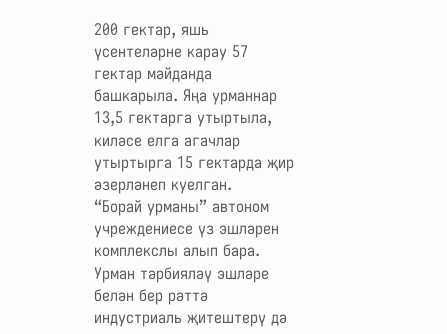200 гектар, яшь үсентеләрне карау 57 гектар мәйданда башкарыла. Яңа урманнар 13,5 гектарга утыртыла, киләсе елга агачлар утыртырга 15 гектарда җир әзерләнеп куелган.
“Борай урманы” автоном учреждениесе үз эшләрен комплекслы алып бара. Урман тәрбияләү эшләре белән бер рәттә индустриаль җитештерү дә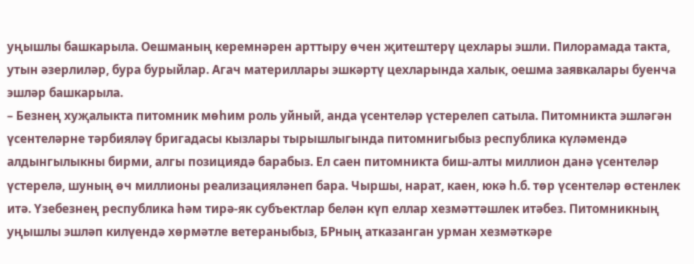уңышлы башкарыла. Оешманың керемнәрен арттыру өчен җитештерү цехлары эшли. Пилорамада такта, утын әзерлиләр, бура бурыйлар. Агач материллары эшкәртү цехларында халык, оешма заявкалары буенча эшләр башкарыла.
– Безнең хуҗалыкта питомник мөһим роль уйный, анда үсентеләр үстерелеп сатыла. Питомникта эшләгән үсентеләрне тәрбияләү бригадасы кызлары тырышлыгында питомнигыбыз республика күләмендә алдынгылыкны бирми, алгы позициядә барабыз. Ел саен питомникта биш-алты миллион данә үсентеләр үстерелә, шуның өч миллионы реализацияләнеп бара. Чыршы, нарат, каен, юкә һ.б. төр үсентеләр өстенлек итә. Үзебезнең республика һәм тирә-як субъектлар белән күп еллар хезмәттәшлек итәбез. Питомникның уңышлы эшләп килүендә хөрмәтле ветераныбыз, БРның атказанган урман хезмәткәре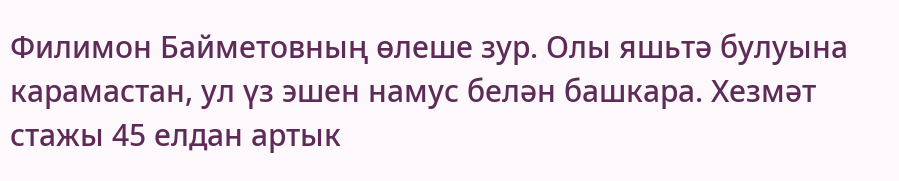Филимон Байметовның өлеше зур. Олы яшьтә булуына карамастан, ул үз эшен намус белән башкара. Хезмәт стажы 45 елдан артык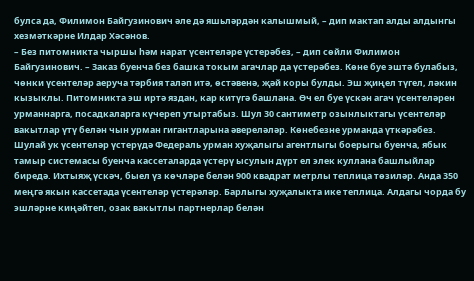булса да, Филимон Байгузинович әле дә яшьләрдән калышмый, – дип мактап алды алдынгы хезмәткәрне Илдар Хәсәнов.
– Без питомникта чыршы һәм нарат үсентеләре үстерәбез, – дип сөйли Филимон Байгузинович. – Заказ буенча без башка токым агачлар да үстерәбез. Көне буе эштә булабыз, чөнки үсентеләр аеруча тәрбия таләп итә, өстәвенә, җәй коры булды. Эш җиңел түгел, ләкин кызыклы. Питомникта эш иртә яздан, кар китүгә башлана. Өч ел буе үскән агач үсентеләрен урманнарга, посадкаларга күчереп утыртабыз. Шул 30 сантиметр озынлыктагы үсентеләр вакытлар үтү белән чын урман гигантларына әвереләләр. Көнебезне урманда үткәрәбез.
Шулай ук үсентеләр үстерүдә Федераль урман хуҗалыгы агентлыгы боерыгы буенча, ябык тамыр системасы буенча кассеталарда үстерү ысулын дүрт ел элек куллана башлыйлар биредә. Ихтыяҗ үскәч, быел үз көчләре белән 900 квадрат метрлы теплица төзиләр. Анда 350 меңгә якын кассетада үсентеләр үстерәләр. Барлыгы хуҗалыкта ике теплица. Алдагы чорда бу эшләрне киңәйтеп, озак вакытлы партнерлар белән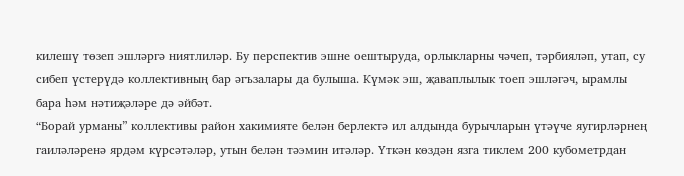килешү төзеп эшләргә ниятлиләр. Бу перспектив эшне оештыруда, орлыкларны чәчеп, тәрбияләп, утап, су сибеп үстерүдә коллективның бар әгъзалары да булыша. Күмәк эш, җаваплылык тоеп эшләгәч, ырамлы бара һәм нәтиҗәләре дә әйбәт.
“Борай урманы” коллективы район хакимияте белән берлектә ил алдында бурычларын үтәүче яугирләрнең гаиләләренә ярдәм күрсәтәләр, утын белән тәэмин итәләр. Үткән көздән язга тиклем 200 кубометрдан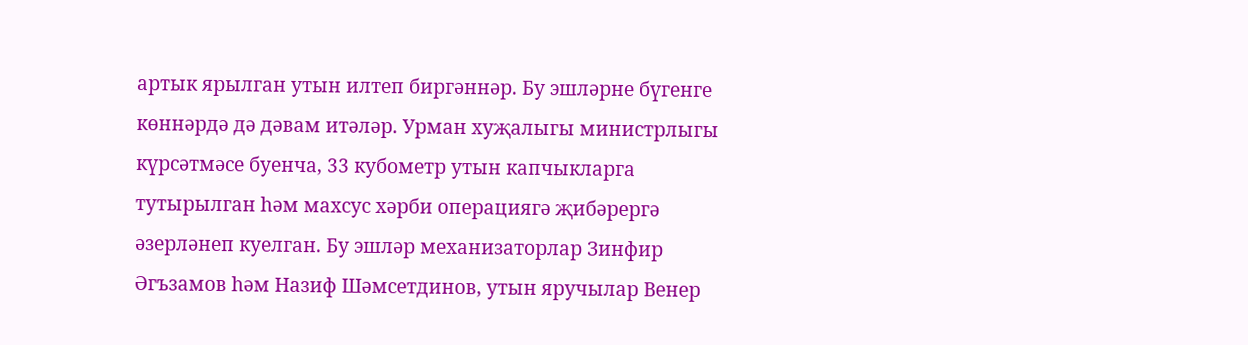артык ярылган утын илтеп биргәннәр. Бу эшләрне бүгенге көннәрдә дә дәвам итәләр. Урман хуҗалыгы министрлыгы күрсәтмәсе буенча, 33 кубометр утын капчыкларга тутырылган һәм махсус хәрби операциягә җибәрергә әзерләнеп куелган. Бу эшләр механизаторлар Зинфир Әгъзамов һәм Назиф Шәмсетдинов, утын яручылар Венер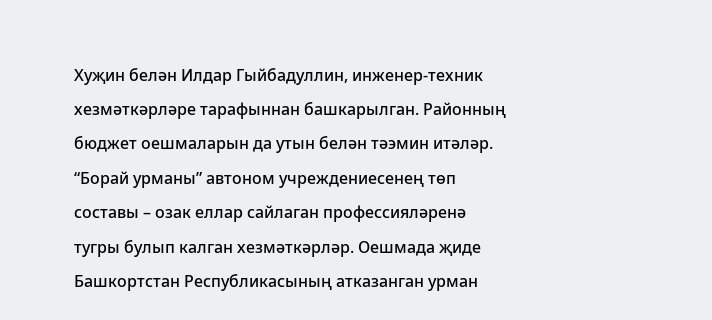Хуҗин белән Илдар Гыйбадуллин, инженер-техник хезмәткәрләре тарафыннан башкарылган. Районның бюджет оешмаларын да утын белән тәэмин итәләр.
“Борай урманы” автоном учреждениесенең төп составы – озак еллар сайлаган профессияләренә тугры булып калган хезмәткәрләр. Оешмада җиде Башкортстан Республикасының атказанган урман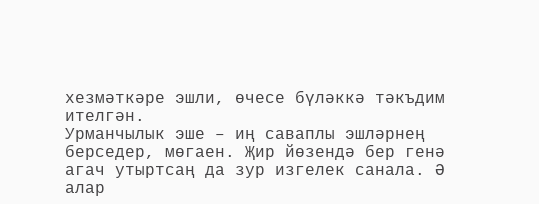хезмәткәре эшли, өчесе бүләккә тәкъдим ителгән.
Урманчылык эше – иң саваплы эшләрнең берседер, мөгаен. Җир йөзендә бер генә агач утыртсаң да зур изгелек санала. Ә алар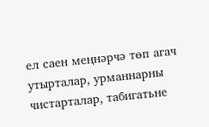ел саен меңнәрчә төп агач утырталар, урманнарны чистарталар, табигатьне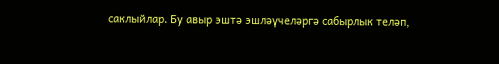саклыйлар. Бу авыр эштә эшләүчеләргә сабырлык теләп,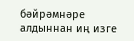бәйрәмнәре алдыннан иң изге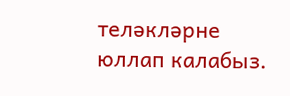теләкләрне юллап калабыз.